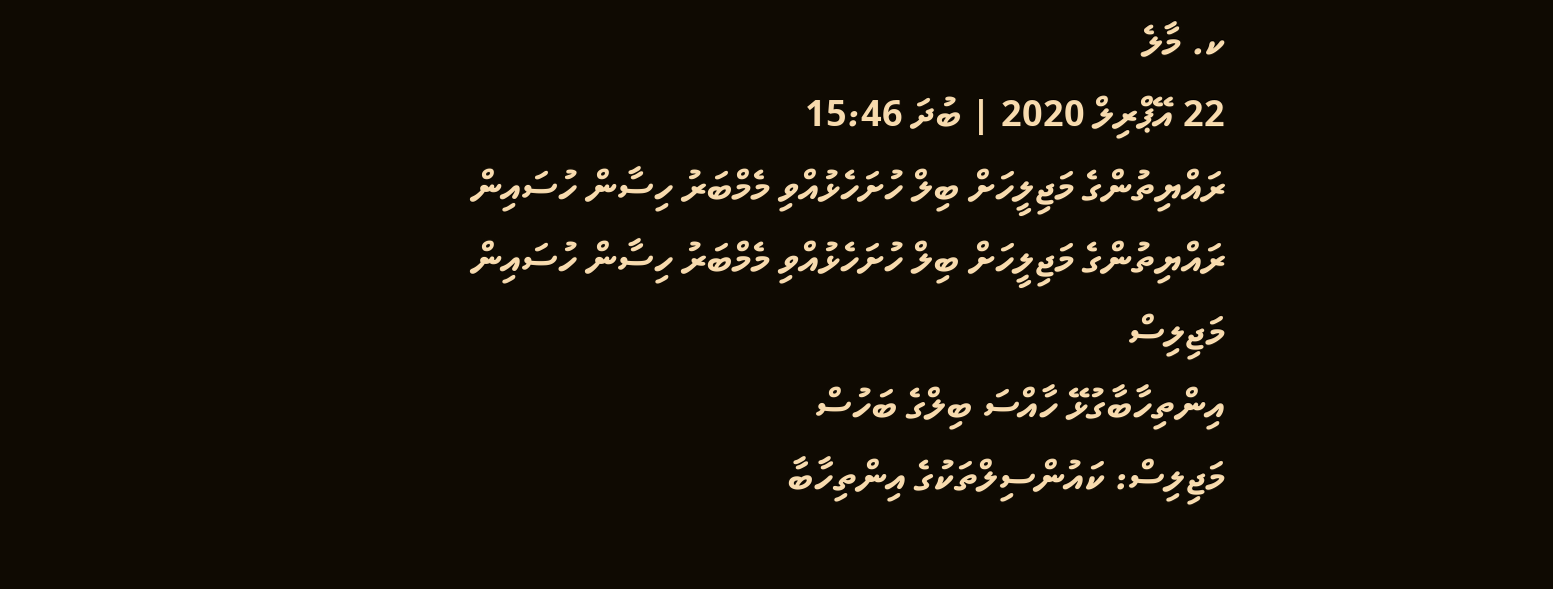ކ. މާލެ
22 އޭޕްރިލް 2020 | ބުދަ 15:46
ރައްޔިތުންގެ މަޖިލީހަށް ބިލް ހުށަހެޅުއްވި މެމްބަރު ހިސާން ހުސައިން
ރައްޔިތުންގެ މަޖިލީހަށް ބިލް ހުށަހެޅުއްވި މެމްބަރު ހިސާން ހުސައިން
މަޖިލިސް
އިންތިހާބާގުޅޭ ހާއްސަ ބިލްގެ ބަހުސް
މަޖިލިސް: ކައުންސިލްތަކުގެ އިންތިހާބާ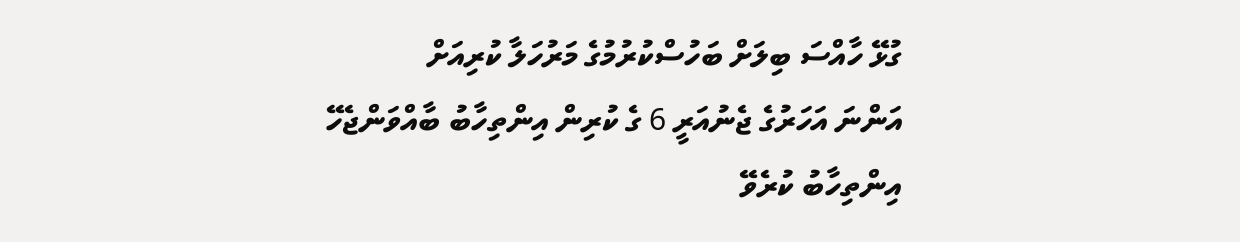ގުޅޭ ހާއްސަ ބިލަށް ބަހުސްކުރުމުގެ މަރުހަލާ ކުރިއަށް
އަންނަ އަހަރުގެ ޖެނުއަރީ 6 ގެ ކުރިން އިންތިހާބު ބާއްވަންޖެހޭ
އިންތިހާބު ކުރެވޭ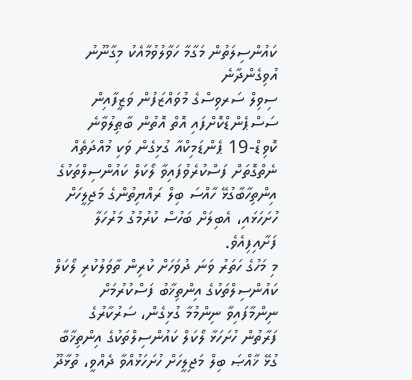ކައުންސިލަތުން މަގާމާ ހަވާލުވުމާއެކު މިގާނޫނު އުވިގެންދާނެ
ސިވިލް ސަރވިސްގެ މުވައްޒަފުން ވަޒީފާއިން ސަސްޕެންޑްކޮށްފައި އޮތް އޮތުން ބާޠިލުވާނެ
ކޮވިޑް-19 ޕެންޑަމިކްއާ ގުޅިގެން ވަކި މުއްދަތެއް ނެތްގޮތަށް ފަސްކުރެވުފައިވާ ލޯކަލް ކައުންސިލްތަކުގެ އިންތިހާބާގުޅޭ ހާއްސަ ބިލް ރައްޔިތުންގެ މަޖިލީހަށް ހުށަހަޅައި، އެބިލަށް ބަހުސް ކުރުމުގު މަރުހަލާ ފަށާއިފިއެވެ.
މި މަހުގެ ހަތަރު ވަނަ ދުވަހަށް ކުރިން ތާވަލުކުރި ލޯކަލް ކައުންސިލްތަކުގެ އިންތިޚާބު ފަސްކުރުމަށް ނިންމާފައިވާ ނިންމުމާ ގުޅިގެން، ސަރުކާރުގެ ފަރާތުން ހުށަހަޅާ ލޯކަލް ކައުންސިލްތަކުގެ އިންތިޚާބާ ގުޅޭ ޚާއްޞަ ބިލް މަޖިލީހަށް ހުށަހަޅުއްވާ ދެއްވީ، ތުޅާދޫ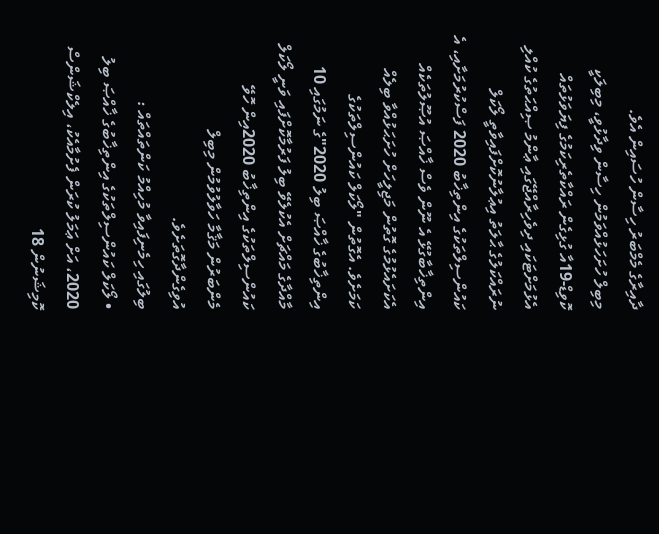ދާއިރާގެ މެމްބަރު ހިސާން ހުސައިން އެވެ.
މިބިލް ހުށަހަޅުއްވަމުން ހިސާން ވިދާޅުވީ، މިބިލަކީ ކޮވިޑް-19އާ ގުޅިގެން ރައްކާތެރިކަމުގެ ފިޔަވަޅުތައް އެޅުމަށްޓަކައި ދިވެހިރާއްޖޭގައި ޢާންމު ޞިއްޙަތުގެ ކުއްލި ނުރައްކަލުގެ ޙާލަތު އިޢުލާނުކޮށްފައިވާތީ ލޯކަލް ކައުންސިލްތަކުގެ އިންތިޚާބު 2020 ފަސްކުރުމަށާއި، އެ އިންތިޚާބާގުޅޭ އެ ނޫން ވެސް ޚާއްޞަ އުޞޫލުތަކެއް އެކަށައެޅުމުގެ ގޮތުން މަޖިލީހަށް ހުށަޙަޅުއްވާ ބިލެއް ކަމަށެވެ. އެގޮތުން "ލޯކަލް ކައުންސިލްތަކުގެ އިންތިޚާބުގެ ޚާއްޞަ ބިލު 2020"ގެ ނަމުގައި 10 މާއްދާގެ މައްޗަށް އެކުލެވޭ ބިލު ފަރުމާކޮށްފައި ވަނީ ލޯކަލް ކައުންސިލްތަކުގެ އިންތިޚާބު 2020އިން ހޮވޭ މެންބަރުން މަޤާމާ ހަވާލުވުމުން މިބިލް އުވިގެންދާގޮތަށެވެ.
ބިލުގައި ހިމެނިފައިވާ މުހިއްމު ކަންތައްތައް :
• ލޯކަލް ކައުންސިލްތަކުގެ އިންތިޚާބުގެ ޚާއްޞަ ބިލު 2020، އަށް ޢަމަލު ކުރަން ފެށުމާއެކު، އިލެކްޝަންސް ކޮމިޝަނުން 18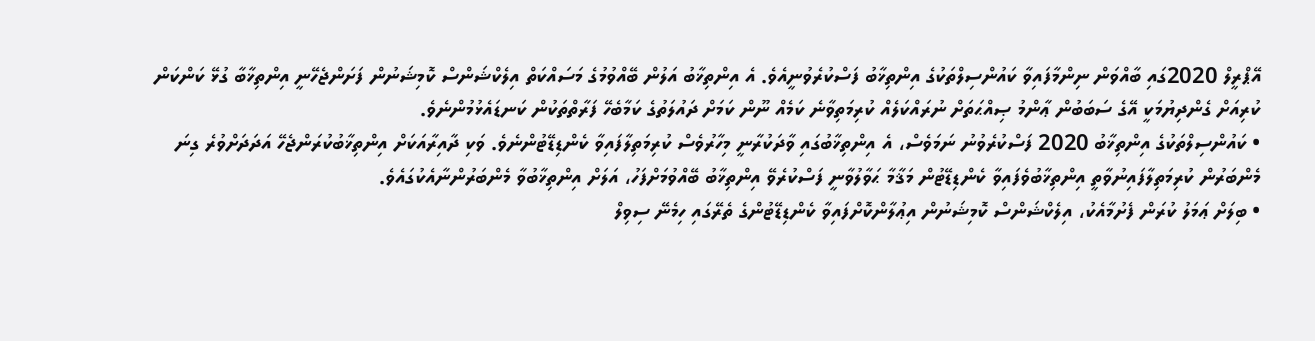އޭޕްރީލް 2020ގައި ބާއްވަން ނިންމާފައިވާ ކައުންސިލްތަކުގެ އިންތިޚާބު ފަސްކުރެވުނީއެވެ. އެ އިންތިޚާބު އަލުން ބޭއްވުމުގެ މަސައްކަތް އިލެކްޝަންސް ކޮމިޝަނުން ފަށަންޖެހޭނީ އިންތިޚާބާ ގުޅޭ ކަންކަން ކުރިއަށް ގެންދިޔުމަކީ އޭގެ ސަބަބުން ޢާންމު ޞިއްޙަތަށް ނުރައްކަލެއް ކުރިމަތިވާނެ ކަމެއް ނޫން ކަމަށް ދައުލަތުގެ ކަމާބެހޭ ފަރާތްތަކުން ކަނޑައެޅުމުންނެވެ.
• ކައުންސިލްތަކުގެ އިންތިޚާބު 2020 ފަސްކުރެވުނު ނަމަވެސް، އެ އިންތިޚާބުގައި ވާދަކުރާނީ މިހާރުވެސް ކުރިމަތިލާފައިވާ ކެންޑިޑޭޓުންނެވެ. ވަކި ދާއިރާއަކަށް އިންތިޚާބުކުރަންޖެހޭ އަދަދަށްވުރެ ގިނަ މެންބަރުން ކުރިމަތިލާފައިނުވާތީ އިންތިޚާބުވެފައިވާ ކެންޑިޑޭޓުން މަޤާމާ ޙަވާލުވާނީ ފަސްކުރެވޭ އިންތިޚާބު ބޭއްވުމަށްފަހު، އަލަށް އިންތިޚާބުވާ މެންބަރުންނާއެކުގައެވެ.
• ބިލަށް ޢަމަލު ކުރަން ފެށުމާއެކު، އިލެކްޝަންސް ކޮމިޝަނުން އިޢުލާންކޮށްފައިވާ ކެންޑިޑޭޓުންގެ ތެރޭގައި ހިމެނޭ ސިވިލް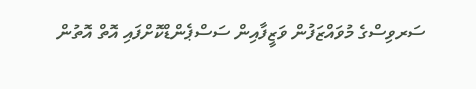ސަރވިސްގެ މުވައްޒަފުން ވަޒީފާއިން ސަސްޕެންޑްކޮށްފައި އޮތް އޮތުން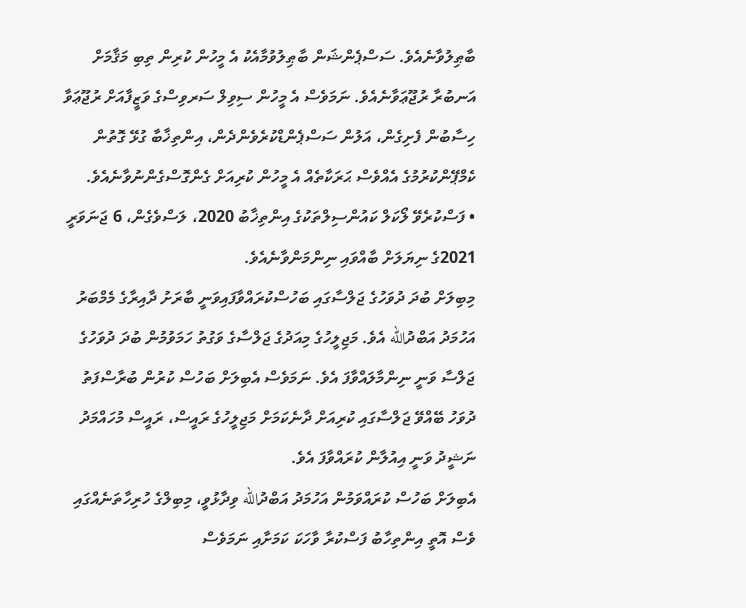ބާޠިލުވާނެއެވެ. ސަސްޕެންޝަން ބާޠިލުވުމާއެކު އެ މީހުން ކުރިން ތިބި މަޤާމަށް އަނބުރާ ރުޖޫޢަވާނެއެވެ. ނަމަވެސް އެ މީހުން ސިވިލް ސަރވިސްގެ ވަޒީފާއަށް ރުޖޫޢަވާ ހިސާބުން ފެށިގެން، އަލުން ސަސްޕެންޑްކުރެވެންދެން، އިންތިޚާބާ ގުޅޭ ގޮތުން ކެމްޕޭންކުރުމުގެ އެއްވެސް ޙަރަކާތެއް އެ މީހުން ކުރިއަށް ގެންގޮސްގެންނުވާނެއެވެ.
• ފަސްކުރެވޭ ލޯކަލް ކައުންސިލްތަކުގެ އިންތިޚާބު 2020، ލަސްވެގެން، 6 ޖަނަވަރީ 2021ގެ ނިޔަލަށް ބާއްވައި ނިންމަންވާނެއެވެ.
މިބިލަށް ބުދަ ދުވަހުގެ ޖަލްސާގައި ބަހުސްކުރައްވާފައިވަނީ ބާރަށު ދާއިރާގެ މެމްބަރު އަހުމަދު އަބްދުالله އެވެ. މަޖިލީހުގެ މިއަދުގެ ޖަލްސާގެ ވަގުތު ހަމަވުމުން ބުދަ ދުވަހުގެ ޖަލްސާ ވަނީ ނިންމާލައްވާފަ އެވެ. ނަމަވެސް އެބިލަށް ބަހުސް ކުރުން ބުރާސްފަތު ދުވަހު ބޭއްވޭ ޖަލްސާގައި ކުރިއަށް ދާނެކަމަށް މަޖިލީހުގެ ރައީސް، ރައީސް މުހައްމަދު ނަޝީދު ވަނީ އިއުލާން ކުރައްވާފަ އެވެ.
އެބިލަށް ބަހުސް ކުރައްވަމުން އަހުމަދު އަބްދުالله ވިދާޅުވީ، މިބިލްގެ ހުރިހާތަނެއްގައި ވެސް އޮތީ އިންތިހާބު ފަސްކުރާ ވާހަކަ ކަމަށާއި ނަމަވެސް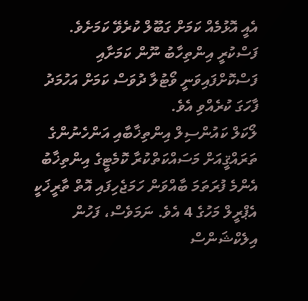އެއީ އޮޅުމެއް ކަމަށް ގަބޫލް ކުރެވޭ ކަމަށެވެ. ފަސްކުރީ އިންތިހާބު ނޫން ކަމަށާއި ފަސްކޮށްފައިވަނީ ވޯޓުލާ ދުވަސް ކަމަށް އަހުމަދު ފާހަގަ ކުރެއްވި އެވެ.
ލޯކަލް ކައުންސިލް އިންތިޚާބާއި އަންހެނުންގެ ތަރައްޤީއަށް މަސައްކަތްކުރާ ކޮމެޓީގެ އިންތިޚާބު އެންމެ ފުރަތަމަ ބާއްވަން ހަމަޖެހިފައި އޮތް ތާރީޚަކީ އެޕްރީލް މަހުގެ 4 އެވެ. ނަމަވެސް، ފަހުން އިލެކްޝަންސް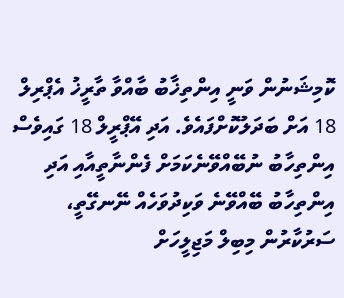ކޮމިޝަނުން ވަނީ އިންތިޚާބު ބާއްވާ ތާރީޚު އެޕްރިލް 18 އަށް ބަދަލުކޮށްފައެވެ. އަދި އޭޕްރީލް 18 ގައިވެސް އިންތިހާބު ނުބޭއްވޭނެކަމަށް ފެންނާތީއާއި އަދި އިންތިހާބު ބޭއްވޭނެ ވަކިދުވަހެއް ނޭނގޭތީ، ސަރުކާރުން މިބިލް މަޖިލީހަށް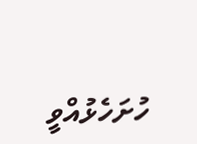ހުށަހެޅުއްވީ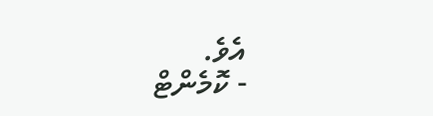އެވެ.
- ކޮމެންޓް